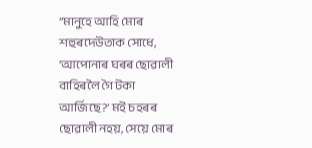“মানুহে আহি মোৰ শহুৰদেউতাক সোধে, ‘আপোনাৰ ঘৰৰ ছোৱালী বাহিৰলৈ গৈ টকা আৰ্জিছে?’ মই চহৰৰ ছোৱালী নহয়, সেয়ে মোৰ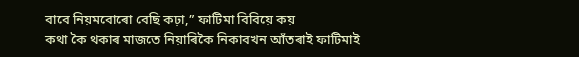বাবে নিয়মবোৰো বেছি কঢ়া,” ফাটিমা বিবিয়ে কয়
কথা কৈ থকাৰ মাজতে নিয়াৰিকৈ নিকাবখন আঁতৰাই ফাটিমাই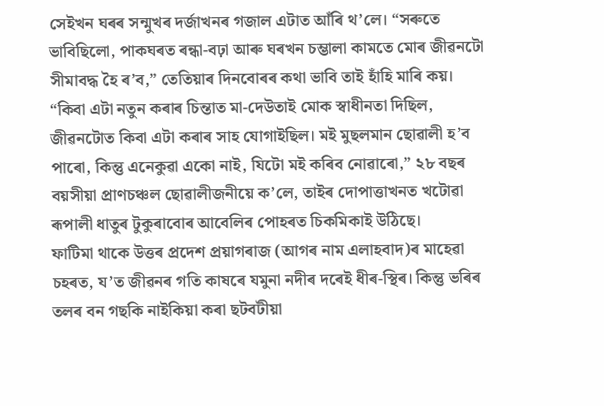সেইখন ঘৰৰ সন্মুখৰ দৰ্জাখনৰ গজাল এটাত আঁৰি থ’লে। “সৰুতে ভাবিছিলো, পাকঘৰত ৰন্ধা-বঢ়া আৰু ঘৰখন চম্ভালা কামতে মোৰ জীৱনটো সীমাবদ্ধ হৈ ৰ’ব,” তেতিয়াৰ দিনবোৰৰ কথা ভাবি তাই হাঁহি মাৰি কয়। “কিবা এটা নতুন কৰাৰ চিন্তাত মা-দেউতাই মোক স্বাধীনতা দিছিল, জীৱনটোত কিবা এটা কৰাৰ সাহ যোগাইছিল। মই মুছলমান ছোৱালী হ’ব পাৰো, কিন্তু এনেকুৱা একো নাই, যিটো মই কৰিব নোৱাৰো,” ২৮ বছৰ বয়সীয়া প্ৰাণচঞ্চল ছোৱালীজনীয়ে ক’লে, তাইৰ দোপাত্তাখনত খটোৱা ৰূপালী ধাতুৰ টুকুৰাবোৰ আবেলিৰ পোহৰত চিকমিকাই উঠিছে।
ফাটিমা থাকে উত্তৰ প্ৰদেশ প্ৰয়াগৰাজ (আগৰ নাম এলাহবাদ)ৰ মাহেৱা চহৰত, য’ত জীৱনৰ গতি কাষৰে যমুনা নদীৰ দৰেই ধীৰ-স্থিৰ। কিন্তু ভৰিৰ তলৰ বন গছকি নাইকিয়া কৰা ছটবটীয়া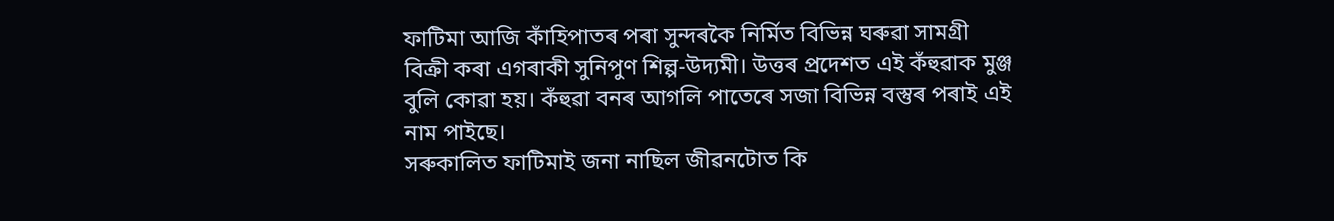ফাটিমা আজি কাঁহিপাতৰ পৰা সুন্দৰকৈ নিৰ্মিত বিভিন্ন ঘৰুৱা সামগ্ৰী বিক্ৰী কৰা এগৰাকী সুনিপুণ শিল্প-উদ্যমী। উত্তৰ প্ৰদেশত এই কঁহুৱাক মুঞ্জ বুলি কোৱা হয়। কঁহুৱা বনৰ আগলি পাতেৰে সজা বিভিন্ন বস্তুৰ পৰাই এই নাম পাইছে।
সৰুকালিত ফাটিমাই জনা নাছিল জীৱনটোত কি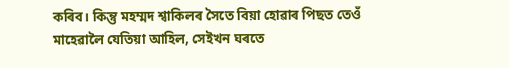কৰিব। কিন্তু মহম্মদ শ্বাকিলৰ সৈতে বিয়া হোৱাৰ পিছত তেওঁ মাহেৱালৈ যেতিয়া আহিল, সেইখন ঘৰতে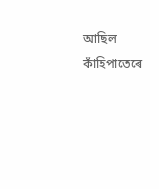আছিল কাঁহিপাতেৰে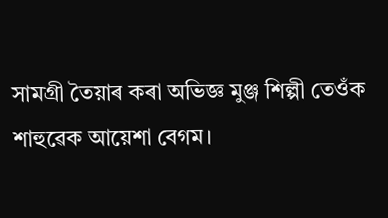সামগ্ৰী তৈয়াৰ কৰা অভিজ্ঞ মুঞ্জ শিল্পী তেওঁক শাহুৱেক আয়েশা বেগম।